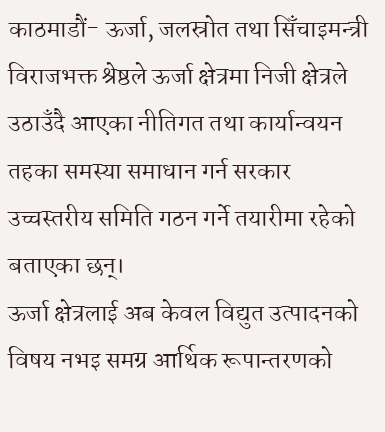काठमाडौं- ऊर्जा, जलस्रोत तथा सिँचाइमन्त्री विराजभक्त श्रेष्ठले ऊर्जा क्षेत्रमा निजी क्षेत्रले उठाउँदै आएका नीतिगत तथा कार्यान्वयन तहका समस्या समाधान गर्न सरकार उच्चस्तरीय समिति गठन गर्ने तयारीमा रहेको बताएका छन्।
ऊर्जा क्षेत्रलाई अब केवल विद्युत उत्पादनको विषय नभइ समग्र आर्थिक रूपान्तरणको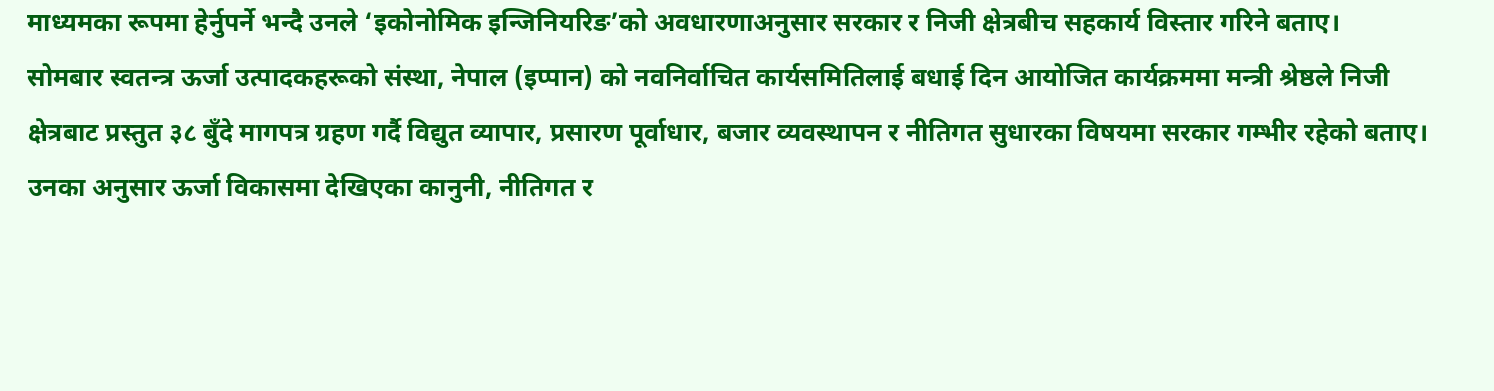माध्यमका रूपमा हेर्नुपर्ने भन्दै उनले ‘इकोनोमिक इन्जिनियरिङ’को अवधारणाअनुसार सरकार र निजी क्षेत्रबीच सहकार्य विस्तार गरिने बताए।
सोमबार स्वतन्त्र ऊर्जा उत्पादकहरूको संस्था, नेपाल (इप्पान) को नवनिर्वाचित कार्यसमितिलाई बधाई दिन आयोजित कार्यक्रममा मन्त्री श्रेष्ठले निजी क्षेत्रबाट प्रस्तुत ३८ बुँदे मागपत्र ग्रहण गर्दै विद्युत व्यापार, प्रसारण पूर्वाधार, बजार व्यवस्थापन र नीतिगत सुधारका विषयमा सरकार गम्भीर रहेको बताए।
उनका अनुसार ऊर्जा विकासमा देखिएका कानुनी, नीतिगत र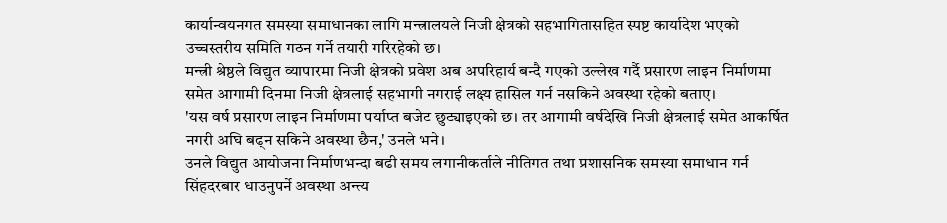कार्यान्वयनगत समस्या समाधानका लागि मन्त्रालयले निजी क्षेत्रको सहभागितासहित स्पष्ट कार्यादेश भएको उच्चस्तरीय समिति गठन गर्ने तयारी गरिरहेको छ।
मन्त्री श्रेष्ठले विद्युत व्यापारमा निजी क्षेत्रको प्रवेश अब अपरिहार्य बन्दै गएको उल्लेख गर्दै प्रसारण लाइन निर्माणमा समेत आगामी दिनमा निजी क्षेत्रलाई सहभागी नगराई लक्ष्य हासिल गर्न नसकिने अवस्था रहेको बताए।
'यस वर्ष प्रसारण लाइन निर्माणमा पर्याप्त बजेट छुट्याइएको छ। तर आगामी वर्षदेखि निजी क्षेत्रलाई समेत आकर्षित नगरी अघि बढ्न सकिने अवस्था छैन,' उनले भने।
उनले विद्युत आयोजना निर्माणभन्दा बढी समय लगानीकर्ताले नीतिगत तथा प्रशासनिक समस्या समाधान गर्न सिंहदरबार धाउनुपर्ने अवस्था अन्त्य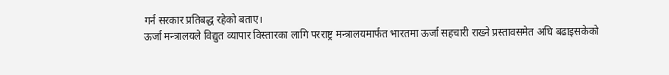गर्न सरकार प्रतिबद्ध रहेको बताए।
ऊर्जा मन्त्रालयले विद्युत व्यापार विस्तारका लागि परराष्ट्र मन्त्रालयमार्फत भारतमा ऊर्जा सहचारी राख्ने प्रस्तावसमेत अघि बढाइसकेको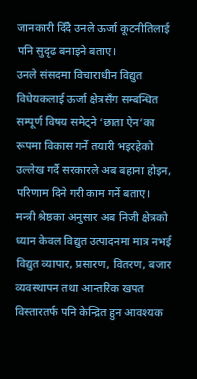जानकारी दिँदै उनले ऊर्जा कूटनीतिलाई पनि सुदृढ बनाइने बताए।
उनले संसदमा विचाराधीन विद्युत विधेयकलाई ऊर्जा क्षेत्रसँग सम्बन्धित सम्पूर्ण विषय समेट्ने ‘छाता ऐन’का रूपमा विकास गर्ने तयारी भइरहेको उल्लेख गर्दै सरकारले अब बहाना होइन, परिणाम दिने गरी काम गर्ने बताए।
मन्त्री श्रेष्ठका अनुसार अब निजी क्षेत्रको ध्यान केवल विद्युत उत्पादनमा मात्र नभई विद्युत व्यापार, प्रसारण, वितरण, बजार व्यवस्थापन तथा आन्तरिक खपत विस्तारतर्फ पनि केन्द्रित हुन आवश्यक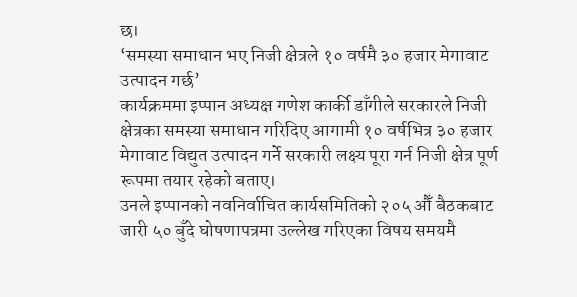छ।
‘समस्या समाधान भए निजी क्षेत्रले १० वर्षमै ३० हजार मेगावाट उत्पादन गर्छ’
कार्यक्रममा इप्पान अध्यक्ष गणेश कार्की डाँगीले सरकारले निजी क्षेत्रका समस्या समाधान गरिदिए आगामी १० वर्षभित्र ३० हजार मेगावाट विद्युत उत्पादन गर्ने सरकारी लक्ष्य पूरा गर्न निजी क्षेत्र पूर्ण रूपमा तयार रहेको बताए।
उनले इप्पानको नवनिर्वाचित कार्यसमितिको २०५ औँ बैठकबाट जारी ५० बुँदे घोषणापत्रमा उल्लेख गरिएका विषय समयमै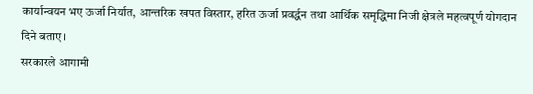कार्यान्वयन भए ऊर्जा निर्यात, आन्तरिक खपत विस्तार, हरित ऊर्जा प्रवर्द्धन तथा आर्थिक समृद्धिमा निजी क्षेत्रले महत्वपूर्ण योगदान दिने बताए।
सरकारले आगामी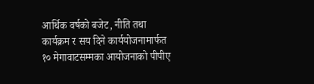आर्थिक वर्षको बजेट, नीति तथा कार्यक्रम र सय दिने कार्ययोजनामार्फत १० मेगावाटसम्मका आयोजनाको पीपीए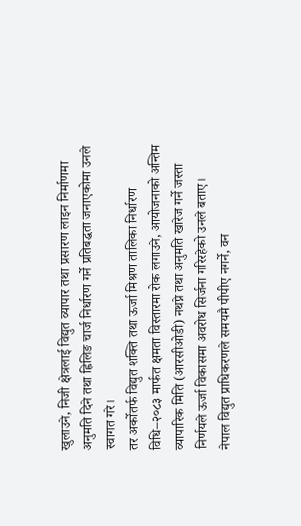खुलाउने, निजी क्षेत्रलाई विद्युत व्यापार तथा प्रसारण लाइन निर्माणमा अनुमति दिने तथा ह्विलिङ चार्ज निर्धारण गर्ने प्रतिबद्धता जनाएकोमा उनले स्वागत गरे।
तर अर्कोतर्फ विद्युत शक्ति तथा ऊर्जा मिश्रण तालिका निर्धारण विधि–२०८३ मार्फत क्षमता विस्तारमा रोक लगाउने, आयोजनाको अन्तिम व्यापारिक मिति (आरसीओडी) नथप्ने तथा अनुमति खारेज गर्ने जस्ता निर्णयले ऊर्जा विकासमा अवरोध सिर्जना गरिरहेको उनले बताए।
नेपाल विद्युत प्राधिकरणले समयमै पीपीए नगर्ने, वन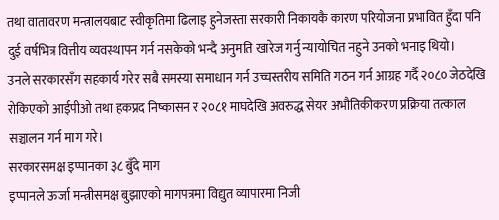तथा वातावरण मन्त्रालयबाट स्वीकृतिमा ढिलाइ हुनेजस्ता सरकारी निकायकै कारण परियोजना प्रभावित हुँदा पनि दुई वर्षभित्र वित्तीय व्यवस्थापन गर्न नसकेको भन्दै अनुमति खारेज गर्नु न्यायोचित नहुने उनको भनाइ थियो।
उनले सरकारसँग सहकार्य गरेर सबै समस्या समाधान गर्न उच्चस्तरीय समिति गठन गर्न आग्रह गर्दै २०८० जेठदेखि रोकिएको आईपीओ तथा हकप्रद निष्कासन र २०८१ माघदेखि अवरुद्ध सेयर अभौतिकीकरण प्रक्रिया तत्काल सञ्चालन गर्न माग गरे।
सरकारसमक्ष इप्पानका ३८ बुँदे माग
इप्पानले ऊर्जा मन्त्रीसमक्ष बुझाएको मागपत्रमा विद्युत व्यापारमा निजी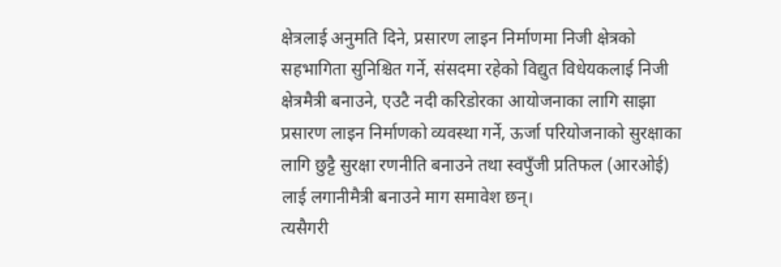क्षेत्रलाई अनुमति दिने, प्रसारण लाइन निर्माणमा निजी क्षेत्रको सहभागिता सुनिश्चित गर्ने, संसदमा रहेको विद्युत विधेयकलाई निजी क्षेत्रमैत्री बनाउने, एउटै नदी करिडोरका आयोजनाका लागि साझा प्रसारण लाइन निर्माणको व्यवस्था गर्ने, ऊर्जा परियोजनाको सुरक्षाका लागि छुट्टै सुरक्षा रणनीति बनाउने तथा स्वपुँजी प्रतिफल (आरओई) लाई लगानीमैत्री बनाउने माग समावेश छन्।
त्यसैगरी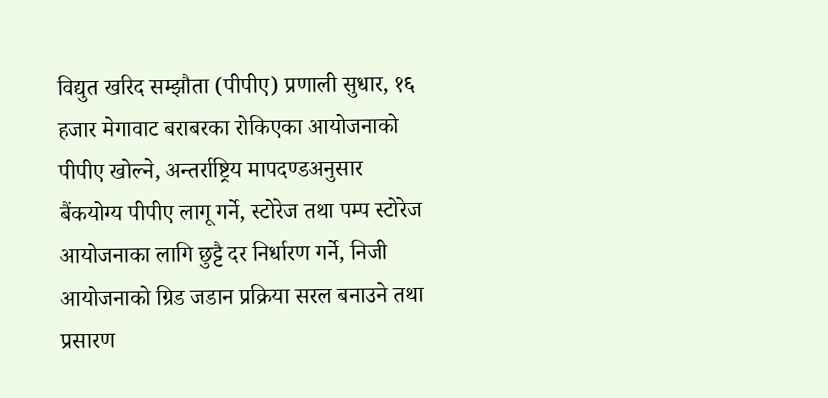विद्युत खरिद सम्झौता (पीपीए) प्रणाली सुधार, १६ हजार मेगावाट बराबरका रोकिएका आयोजनाको पीपीए खोल्ने, अन्तर्राष्ट्रिय मापदण्डअनुसार बैंकयोग्य पीपीए लागू गर्ने, स्टोरेज तथा पम्प स्टोरेज आयोजनाका लागि छुट्टै दर निर्धारण गर्ने, निजी आयोजनाको ग्रिड जडान प्रक्रिया सरल बनाउने तथा प्रसारण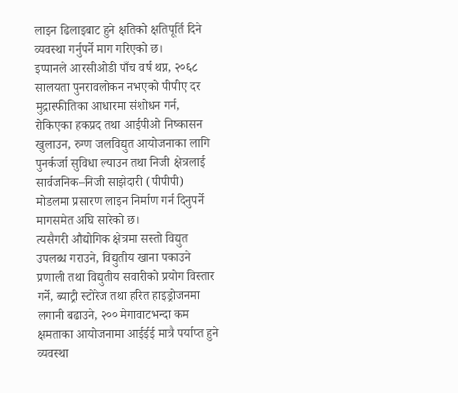लाइन ढिलाइबाट हुने क्षतिको क्षतिपूर्ति दिने व्यवस्था गर्नुपर्ने माग गरिएको छ।
इप्पानले आरसीओडी पाँच वर्ष थप्न, २०६८ सालयता पुनरावलोकन नभएको पीपीए दर मुद्रास्फीतिका आधारमा संशोधन गर्न, रोकिएका हकप्रद तथा आईपीओ निष्कासन खुलाउन, रुग्ण जलविद्युत आयोजनाका लागि पुनर्कर्जा सुविधा ल्याउन तथा निजी क्षेत्रलाई सार्वजनिक–निजी साझेदारी (पीपीपी) मोडलमा प्रसारण लाइन निर्माण गर्न दिनुपर्ने मागसमेत अघि सारेको छ।
त्यसैगरी औद्योगिक क्षेत्रमा सस्तो विद्युत उपलब्ध गराउने, विद्युतीय खाना पकाउने प्रणाली तथा विद्युतीय सवारीको प्रयोग विस्तार गर्ने, ब्याट्री स्टोरेज तथा हरित हाइड्रोजनमा लगानी बढाउने, २०० मेगावाटभन्दा कम क्षमताका आयोजनामा आईईई मात्रै पर्याप्त हुने व्यवस्था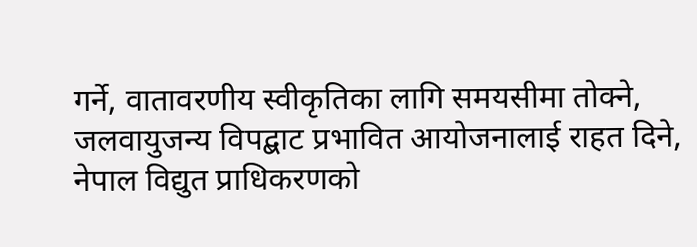गर्ने, वातावरणीय स्वीकृतिका लागि समयसीमा तोक्ने, जलवायुजन्य विपद्बाट प्रभावित आयोजनालाई राहत दिने, नेपाल विद्युत प्राधिकरणको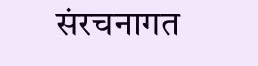संरचनागत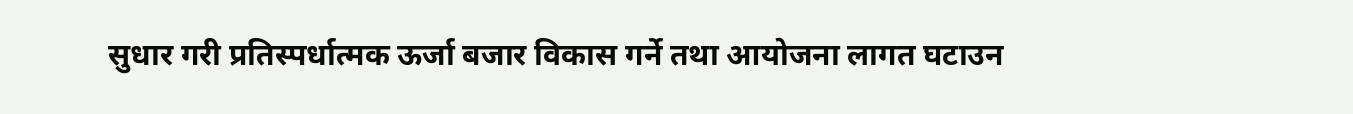सुधार गरी प्रतिस्पर्धात्मक ऊर्जा बजार विकास गर्ने तथा आयोजना लागत घटाउन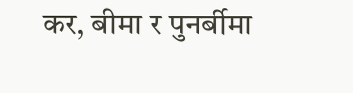कर, बीमा र पुनर्बीमा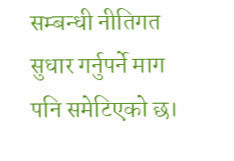सम्बन्धी नीतिगत सुधार गर्नुपर्ने माग पनि समेटिएको छ।